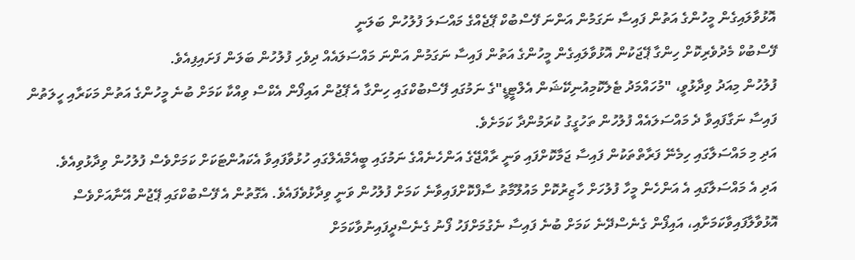އޮޅުވާލައިގެން މީހުންގެ އަތުން ފައިސާ ނަގަމުން އަންނަ ފޭސްބުކް ޕޭޖެއްގެ މައްސަލަ ފުލުހުން ބަލަނީ
ފޭސްބުކް މެދުވެރިކޮށް ހިންގާ ޕޭޖަކުން އޮޅުވާލައިގެން މީހުންގެ އަތުން ފައިސާ ނަގަމުން އަންނަ މައްސަލައެއް ދިވެހި ފުލުހުން ބަލަން ފަށައިފިއެވެ.
ފުލުހުން މިއަދު ވިދާޅުވީ، "މުހައްމަދު ޓެލެކޮމިއުނިކޭޝަން އެލްޓީޑީ"ގެ ނަމުގައި ފޭސްބުކްގައި ހިންގާ އެ ޕޭޖުން އައިފޯން އެކްސް ވިއްކާ ކަމަށް ބުނެ މީހުންގެ އަތުން މަކަރާއި ހީލަތުން ފައިސާ ނަގާފައިވާ ދެ މައްސަލައެއް ފުލުހުން ތަހުގީގު ކުރަމުންދާ ކަމަށެވެ.
އަދި މި މައްސަލާގައި ހިމެނޭ ފަރާތްތަކުން ފައިސާ ޖަމާކޮށްފައި ވަނީ ރާއްޖޭގެ އަންހެނެއްގެ ނަމުގައި ބީއެމްއެލްގައި ހުޅުވާފައިވާ އެކައުންޓަކަށް ކަމަށްވެސް ފުލުހުން ވިދާޅުވިއެވެ.
އަދި އެ މައްސަލާގައި އެ އަންހެން މީހާ ފުލުހަށް ހާޒިރުކޮށް މައުލޫމާތު ސާފްކޮށްފައިވާނެ ކަމަށް ފުލުހުން ވަނީ ވިދާޅުވެފައެވެ. އެގޮތުން އެ ފޭސްބުކްގައި ޕޭޖުން އޭނާއަށްވެސް އޮޅުވާލާފައިވާކަމަށާއި، އައިފޯން ގެނެސްދޭނެ ކަމަށް ބުނެ ފައިސާ ނެގުމަށްފަހު ފޯނު ގެނެސްދީފައިނުވާކަމަށް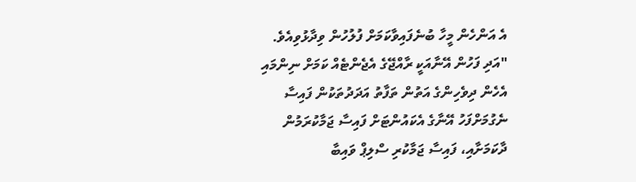އެ އަންހެން މީހާ ބުނެފައިވާކަމަށް ފުލުހުން ވިދާޅުވިއެވެ.
"އަދި ފަހުން އޭނާއަކީ ރާއްޖޭގެ އެޖެންޓެއް ކަމަށް ނިންމައި އެހެން ދިވެހިންގެ އަތުން ތަފާތު އަދަދުތަކުން ފައިސާ ނެގުމަށްފަހު އޭނާގެ އެކައުންޓަށް ފައިސާ ޖަމާކުރަމުން ދާކަމަށާއި، ފައިސާ ޖަމާކުރި ސްލިޕް ވައިބާ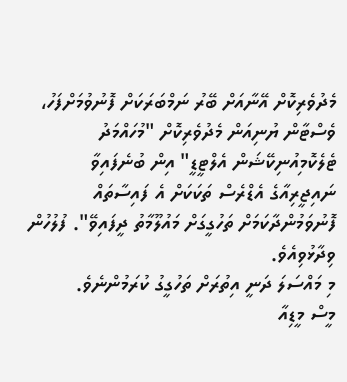މެދުވެރިކޮށް އޭނާއަށް ބޭރު ނަމްބަރަކަށް ފޮނުވުމަށްފަހު، ވެސްޓާން ޔުނިއަން މެދުވެރިކޮށް "މުހައްމަދު ޓެލެކޮމިއުނިކޭޝަން އެލްޓީޑީ" އިން ބުނެފައިވާ ނައިޖީރިއާގެ އެޑްރެސް ތަކަކަށް އެ ފައިސާތައް ފޮނުވަމުންދާކަމަށް ތަހުގީގަށް މައުލޫމާތު ދީފައިވޭ". ފުލުހުން ވިދާޅުވިއެވެ.
މި މައްސަލަ ދަނީ އިތުރަށް ތަހުގީގު ކުރަމުންނެވެ.
މީސް މީޑިއާ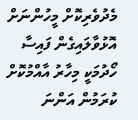މެދުވެރިކޮށް މީހުންނަށް އޮޅުވާލައިގެން ފައިސާ ހޯދުމަކީ މިހާރު އާއްމުކޮށް ކުރަމުން އަންނަ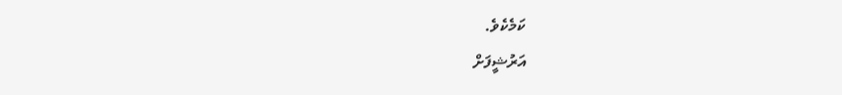ކަމެކެވެ.
އަރުޝީފަށް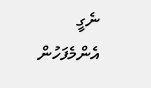ނެގީ
އެންމެފަހުން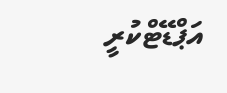އަޕްޑޭޓްކުރީ